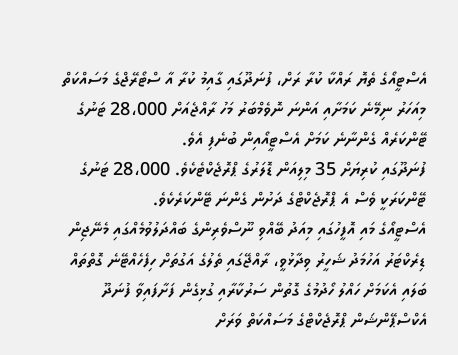އެސްޓީއޯގެ ތެޔޮ ރައްކާ ކުރާ ރަށް، ފުނަދޫގައި ގާއިމު ކުރާ އާ ސްޓޯރޭޖްގެ މަސައްކަތް މިއަހަރު ނިމޭނެ ކަމަށާއި އަންނަ ނޮވެމްބަރު މަހު ރާއްޖެއަށް 28،000 ޓަނުގެ ޓޭންކަރެއް ގެންނާނެ ކަމަށް އެސްޓީއޯއިން ބުނެފި އެވެ.
ފުނަދޫގައި ކުރިޔަށް 35 މިލިއަން ޑޮލަރުގެ ޕްރޮޖެކްޓެކެވެ. 28،000 ޓަނުގެ ޓޭންކަރަކީ ވެސް އެ ޕްރޮޖެކްޓްގެ ދަށުން ގެންނަ ޓޭންކަރެކެވެ.
އެސްޓީއޯގެ މައި އޮފީހުގައި މިއަދު ބޭއްވި ނޫސްވެރިންގެ ބައްދަލުވުމެއްގައި މެނޭޖިން ޑިރެކްޓަރު އަހުމަދު ޝަހީރު ވިދާޅުވީ، ރާއްޖޭގައި ތެލުގެ އަގުތަށް ހިފެހެއްޓޭނެ ގޮތްތައް ބަލައި އެކަމަށް ހައްލު ހޯދުމުގެ ގޮތުން ސަރުކާރާއި ގުޅިގެން ފަށާފައިވާ ފުނަދޫ އެކްސްޕޭންޝަން ޕްރޮޖެކްޓްގެ މަސައްކަތް ވަރަށް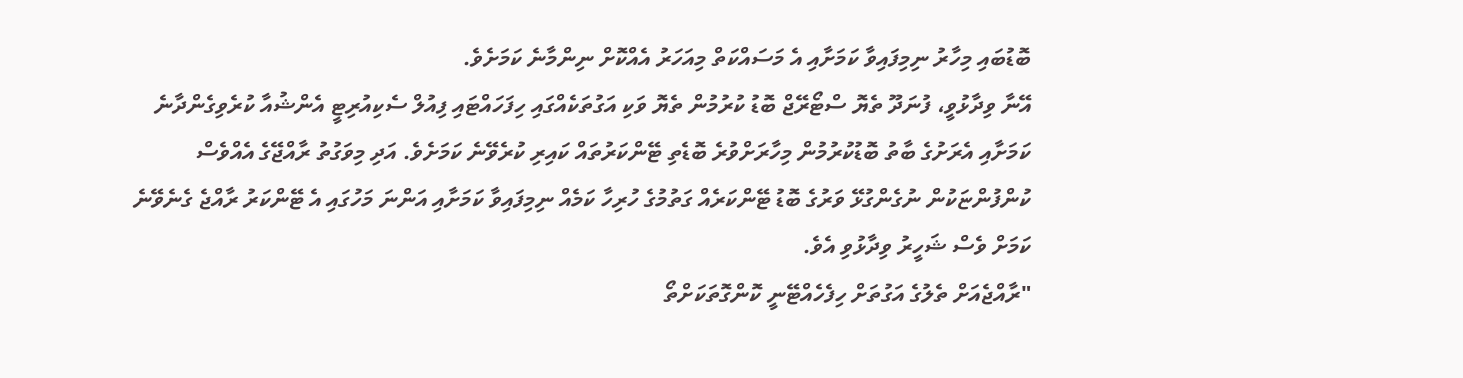ބޮޑުބައި މިހާރު ނިމިފައިވާ ކަމަށާއި އެ މަސައްކަތް މިއަހަރު އެއްކޮށް ނިންމާނެ ކަމަށެވެ.
އޭނާ ވިދާޅުވީ، ފުނަދޫ ތެޔޮ ސްޓޯރޭޖް ބޮޑު ކުރުމުން ތެޔޮ ވަކި އަގުތަކެއްގައި ހިފަހައްޓައި ފިއުލް ސެކިއުރިޓީ އެންޝުއާ ކުރެވިގެންދާނެ ކަމަށާއި އެރަށުގެ ބާތު ބޮޑުކުރުމުން މިހާރަށްވުރެ ބޮޑެތި ޓޭންކަރުތައް ކައިރި ކުރެވޭނެ ކަމަށެވެ. އަދި މިވަގުތު ރާއްޖޭގެ އެއްވެސް ކުންފުންޏަކުން ނުގެންގުޅޭ ވަރުގެ ބޮޑު ޓޭންކަރެއް ގަތުމުގެ ހުރިހާ ކަމެއް ނިމިފައިވާ ކަމަށާއި އަންނަ މަހުގައި އެ ޓޭންކަރު ރާއްޖެ ގެނެވޭނެ ކަމަށް ވެސް ޝަހީރު ވިދާޅުވި އެވެ.
"ރާއްޖެއަށް ތެލުގެ އަގުތަށް ހިފެހެއްޓޭނީ ކޮންގޮތަކަށްތޯ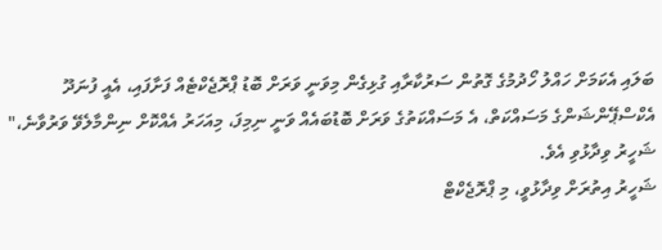ބަލައި އެކަމަށް ހައްލު ހޯދުމުގެ ގޮތުން ސަރުކާރާއި ގުޅިގެން މިވަނީ ވަރަށް ބޮޑު ޕްރޮޖެކްޓެއް ފަށާފައި، އެއީ ފުނަދޫ އެކްސްޕޭންޝަންގެ މަސައްކަތް، އެ މަސައްކަތުގެ ވަރަށް ބޮޑުބައެއް ވަނީ ނިމިފަ، މިއަހަރު އެއްކޮށް ނިންމާލެވޭ ވަރުވާނެ،" ޝަހީރު ވިދާޅުވި އެވެ.
ޝަހީރު އިތުރަށް ވިދާޅުވީ، މި ޕްރޮޖެކްޓް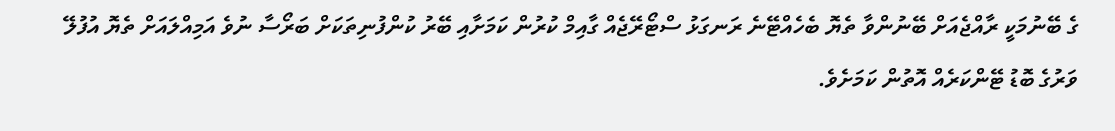ގެ ބޭނުމަކީ ރާއްޖެއަށް ބޭނުންވާ ތެޔޮ ބެހެއްޓޭނެ ރަނގަޅު ސްޓޯރޭޖެއް ގާއިމް ކުރުން ކަމަށާއި ބޭރު ކުންފުނިތަކަށް ބަރޯސާ ނުވެ އަމިއްލައަށް ތެޔޮ އުފުލޭ ވަރުގެ ބޮޑު ޓޭންކަރެއް އޮތުން ކަމަށެވެ.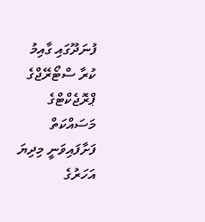ފުނަދޫގައި ގާއިމު ކުރާ ސްޓޯރޭޖްގެ ޕްރޮޖެކްޓްގެ މަސައްކަތް ފަށާފައިވަނީ މިދިޔަ އަހަރުގެ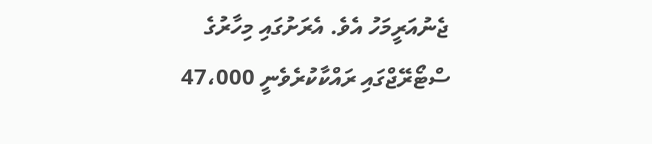ޖެނުއަރީމަހު އެވެ. އެރަށުގައި މިހާރުގެ ސްޓޯރޭޖްގައި ރައްކާކުރެވެނީ 47،000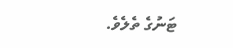ޓަނުގެ ތެލެވެ.